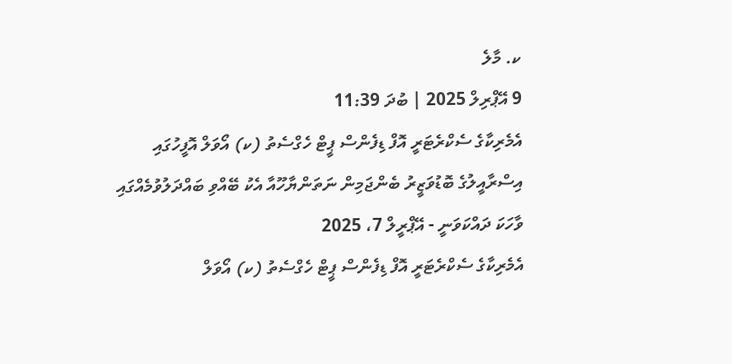ކ. މާލެ
9 އޭޕްރިލް 2025 | ބުދަ 11:39
އެމެރިކާގެ ސެކްރެޓަރީ އޮފް ޑިފެންސް ޕީޓް ހެގްސެތު (ކ) އޯވަލް އޮފީހުގައި އިސްރާއީލުގެ ބޮޑުވަޒީރު ބެންޖަމިން ނަތަންޔާހޫއާ އެކު ބޭއްވި ބައްދަލުވުމެއްގައި ވާހަކަ ދައްކަވަނީ - އޭޕްރީލް 7، 2025
އެމެރިކާގެ ސެކްރެޓަރީ އޮފް ޑިފެންސް ޕީޓް ހެގްސެތު (ކ) އޯވަލް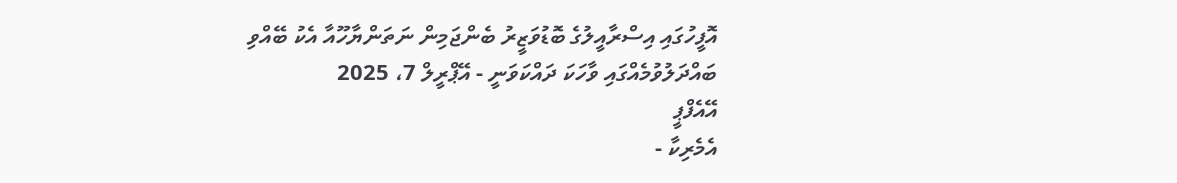އޮފީހުގައި އިސްރާއީލުގެ ބޮޑުވަޒީރު ބެންޖަމިން ނަތަންޔާހޫއާ އެކު ބޭއްވި ބައްދަލުވުމެއްގައި ވާހަކަ ދައްކަވަނީ - އޭޕްރީލް 7، 2025
އޭއެފްޕީ
އެމެރިކާ -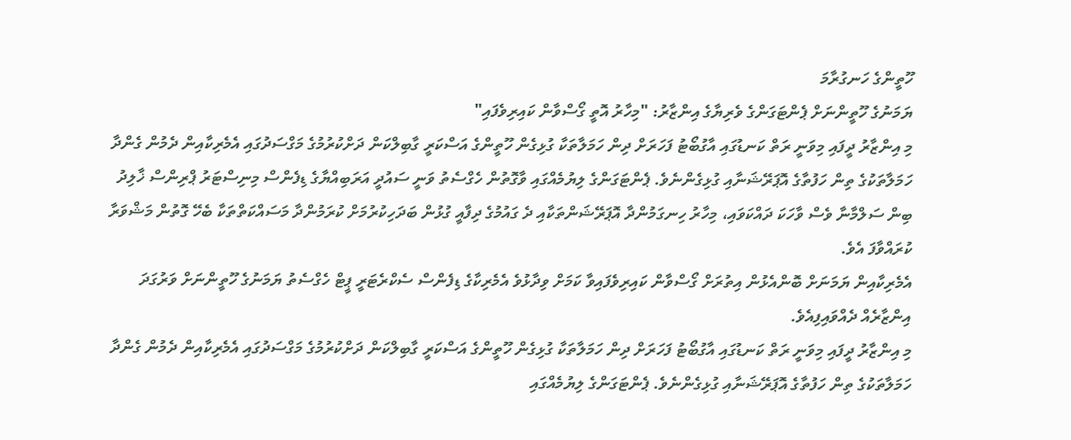ހޫތީންގެ ހަނގުރާމަ
ޔަމަނުގެ ހޫތީންނަށް ޕެންޓަގަންގެ ވެރިޔާގެ އިންޒާރު: "މިހާރު އޮތީ ގޯސްވާން ކައިރިވެފައި"
މި އިންޒާރު ދީފައި މިވަނީ ރަތް ކަނޑުގައި އާގުބޯޓު ފަހަރަށް ދިން ހަމަލާތަކާ ގުޅިގެން ހޫތީންގެ އަސްކަރީ ގާބިލްކަން ދަށްކުރުމުގެ މަގްސަދުގައި އެމެރިކާއިން ދެމުން ގެންދާ ހަމަލާތަކުގެ ތިން ހަފުތާގެ އޮޕަރޭޝަނާއި ގުޅިގެންނެވެ. ޕެންޓަގަންގެ ލިޔުމެއްގައި ވާގޮތުން ހެގްސެތު ވަނީ ސައުދީ އަރަބިއްޔާގެ ޑިފެންސް މިނިސްޓަރު ޕްރިންސް ޚާލިދު ބިން ސަލްމާނާ ވެސް ވާހަކަ ދައްކަވައި، މިހާރު ހިނގަމުންދާ އޮޕަރޭޝަންތަކާއި ދެ ގައުމުގެ ދިފާއީ ގުޅުން ބަދަހިކުރުމަށް ކުރަމުންދާ މަސައްކަތްތަކާ ބެހޭ ގޮތުން މަޝްވަރާ ކުރައްވާފަ އެވެ.
އެމެރިކާއިން ޔަމަނަށް ބޮންއެޅުން އިތުރަށް ގޯސްވާން ކައިރިވެފައިވާ ކަމަށް ވިދާޅުވެ އެމެރިކާގެ ޑިފެންސް ސެކްރެޓަރީ ޕީޓް ހެގްސެތު ޔަމަނުގެ ހޫތީންނަށް ވަރުގަދަ އިންޒާރެއް ދެއްވައިފިއެވެ.
މި އިންޒާރު ދީފައި މިވަނީ ރަތް ކަނޑުގައި އާގުބޯޓު ފަހަރަށް ދިން ހަމަލާތަކާ ގުޅިގެން ހޫތީންގެ އަސްކަރީ ގާބިލްކަން ދަށްކުރުމުގެ މަގްސަދުގައި އެމެރިކާއިން ދެމުން ގެންދާ ހަމަލާތަކުގެ ތިން ހަފުތާގެ އޮޕަރޭޝަނާއި ގުޅިގެންނެވެ. ޕެންޓަގަންގެ ލިޔުމެއްގައި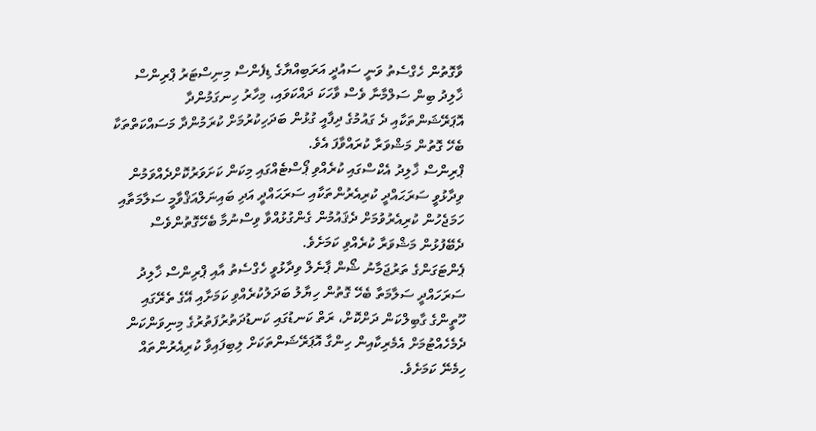ވާގޮތުން ހެގްސެތު ވަނީ ސައުދީ އަރަބިއްޔާގެ ޑިފެންސް މިނިސްޓަރު ޕްރިންސް ޚާލިދު ބިން ސަލްމާނާ ވެސް ވާހަކަ ދައްކަވައި، މިހާރު ހިނގަމުންދާ އޮޕަރޭޝަންތަކާއި ދެ ގައުމުގެ ދިފާއީ ގުޅުން ބަދަހިކުރުމަށް ކުރަމުންދާ މަސައްކަތްތަކާ ބެހޭ ގޮތުން މަޝްވަރާ ކުރައްވާފަ އެވެ.
ޕްރިންސް ޚާލިދު އެކްސްގައި ކުރެއްވި ޕޯސްޓެއްގައި މިކަން ކަށަވަރުކޮށްދެއްވަމުން ވިދާޅުވީ ސަރަޙައްދީ ކުރިއެރުންތަކާއި ސަރަޙައްދީ އަދި ބައިނަލްއަޤްވާމީ ސަލާމަތާއި ހަމަޖެހުން ކުރިއެރުވުމަށް ދެޤައުމުން ގެންގުޅުއްވާ ވިސްނުމާ ބެހޭގޮތުންވެސް ދެބޭފުޅުން މަޝްވަރާ ކުރެއްވި ކަމަށެވެ.
ޕެންޓަގަންގެ ތަރުޖަމާނު ޝޯން ޕާނެލް ވިދާޅުވީ ހެގްސެތު އާއި ޕްރިންސް ޚާލިދު ސަރަހައްދީ ސަލާމަތާ ބެހޭ ގޮތުން ހިޔާލު ބަދަލުކުރެއްވި ކަމަށާއި އޭގެ ތެރޭގައި ހޫތީންގެ ގާބިލްކަން ދަށްކޮށް، ރަތް ކަނޑުގައި ކަނޑުދަތުރުފަތުރުގެ މިނިވަންކަން ދެމެހެއްޓުމަށް އެމެރިކާއިން ހިންގާ އޮޕަރޭޝަންތަކަށް ލިބިފައިވާ ކުރިއެރުންތައް ހިމެނޭ ކަމަށެވެ.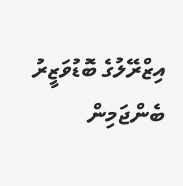އިޒްރޭލުގެ ބޮޑުވަޒީރު ބެންޖަމިން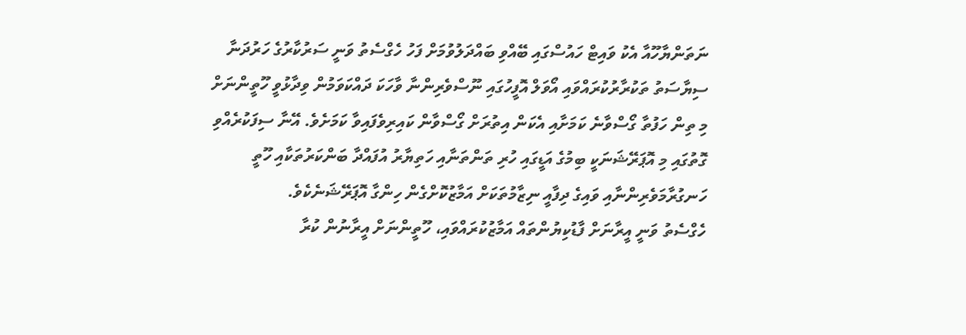ނަތަންޔާހޫއާ އެކު ވައިޓް ހައުސްގައި ބޭއްވި ބައްދަލުވުމަށް ފަހު ހެގްސެތު ވަނީ ސަރުކާރުގެ ހަރުދަނާ ސިޔާސަތު ތަކުރާރުކުރައްވައި އޯވަލް އޮފީހުގައި ނޫސްވެރިންނާ ވާހަކަ ދައްކަވަމުން ވިދާޅުވީ ހޫތީންނަށް މި ތިން ހަފުތާ ގޯސްވާނެ ކަމަށާއި އެކަން އިތުރަށް ގޯސްވާން ކައިރިވެފައިވާ ކަމަށެވެ. އޭނާ ސިފަކުރެއްވި ގޮތުގައި މި އޮޕަރޭޝަނަކީ ބިމުގެ އަޑީގައި ހުރި ތަންތަނާއި ހަތިޔާރު އުފައްދާ ބަންކަރުތަކާއި ހޫތީ ހަނގުރާމަވެރިންނާއި ވައިގެ ދިފާއީ ނިޒާމުތަކަށް އަމާޒުކޮށްގެން ހިންގާ އޮޕަރޭޝަނެކެވެ.
ހެގްސެތު ވަނީ އީރާނަށް ފާޑުކިޔުންތައް އަމާޒުކުރައްވައި، ހޫތީންނަށް އީރާނުން ކުރާ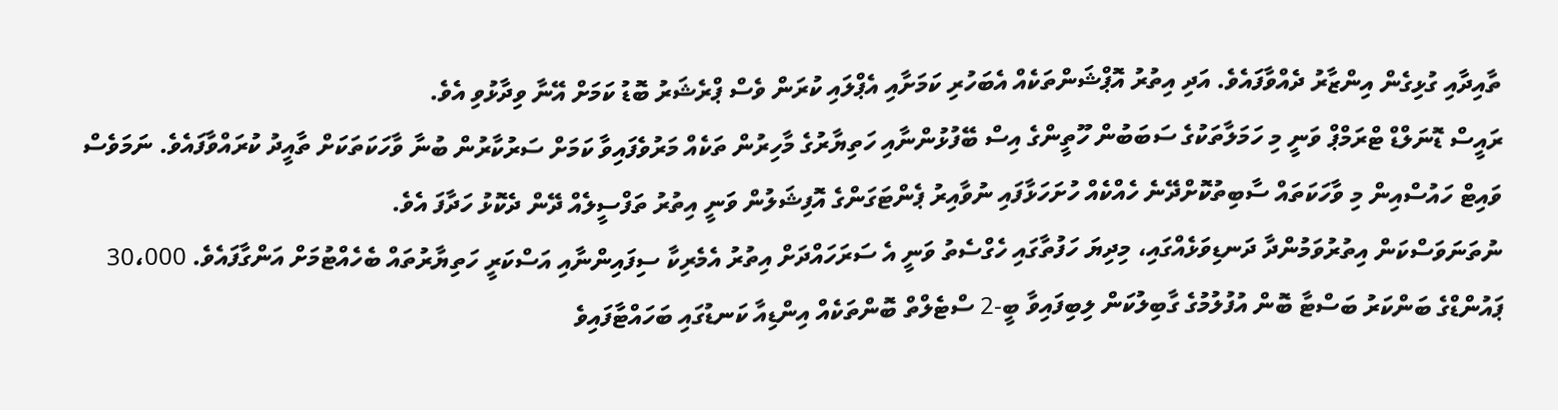ތާއިދާއި ގުޅިގެން އިންޒާރު ދެއްވާފައެވެ. އަދި އިތުރު އޮޕްޝަންތަކެއް އެބަހުރި ކަމަށާއި އެޕްލައި ކުރަން ވެސް ޕްރެޝަރު ބޮޑު ކަމަށް އޭނާ ވިދާޅުވި އެވެ.
ރައީސް ޑޮނަލްޑް ޓްރަމްޕް ވަނީ މި ހަމަލާތަކުގެ ސަބަބުން ހޫތީންގެ އިސް ބޭފުޅުންނާއި ހަތިޔާރުގެ މާހިރުން ތަކެއް މަރުވެފައިވާ ކަމަށް ސަރުކާރުން ބުނާ ވާހަކަތަކަށް ތާއީދު ކުރައްވާފައެވެ. ނަމަވެސް ވައިޓް ހައުސްއިން މި ވާހަކަތައް ސާބިތުކޮށްދޭނެ ހެއްކެއް ހުށަހަޅާފައި ނުވާއިރު ޕެންޓަގަންގެ އޮފިޝަލުން ވަނީ އިތުރު ތަފްސީލެއް ދޭން ދެކޮޅު ހަދާފަ އެވެ.
ނުތަނަވަސްކަން އިތުރުވަމުންދާ ދަނޑިވަޅެއްގައި، މިދިޔަ ހަފުތާގައި ހެގްސެތު ވަނީ އެ ސަރަހައްދަށް އިތުރު އެމެރިކާ ސިފައިންނާއި އަސްކަރީ ހަތިޔާރުތައް ބެހެއްޓުމަށް އަންގާފައެވެ. 30،000 ޕައުންޑްގެ ބަންކަރު ބަސްޓާ ބޮން އުފުލުމުގެ ގާބިލުކަން ލިބިފައިވާ ބީ-2 ސްޓެލްތް ބޮންތަކެއް އިންޑިއާ ކަނޑުގައި ބަހައްޓާފައިވެ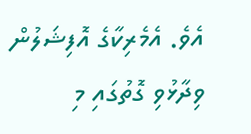އެވެ. އެމެރިކާގެ އޮފިޝަލުން ވިދާޅުވި ގޮތުގައި މި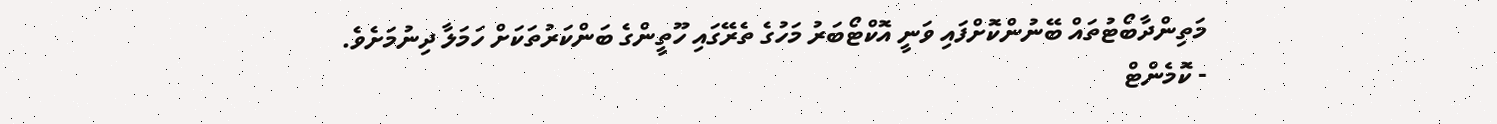މަތިންދާބޯޓުތައް ބޭނުންކޮށްފައި ވަނީ އޮކްޓޯބަރު މަހުގެ ތެރޭގައި ހޫތީންގެ ބަންކަރުތަކަށް ހަމަލާ ދިނުމަށެވެ.
- ކޮމެންޓް